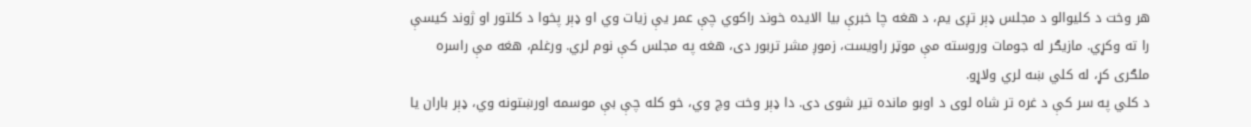هر وخت د کليوالو د مجلس ډېر تږی یم، د هغه چا خبرې بیا الایده خوند راکوي چې عمر یې زیات وي او ډېر پخوا د کلتور او ژوند کیسې را ته وکړي. مازیګر له جومات وروسته مې موټر راویست، زموږ مشر تربور دی، هغه په مجلس کې نوم لري. ورغلم، هغه مې راسره ملګری کړ، له کلي ښه لري ولاړو.
د کلي په سر کې د غره تر شاه لوی د اوبو مانده تیر شوی دی. دا ډېر وخت وچ وي، خو کله چې بې موسمه اورښتونه وي، ډېر باران یا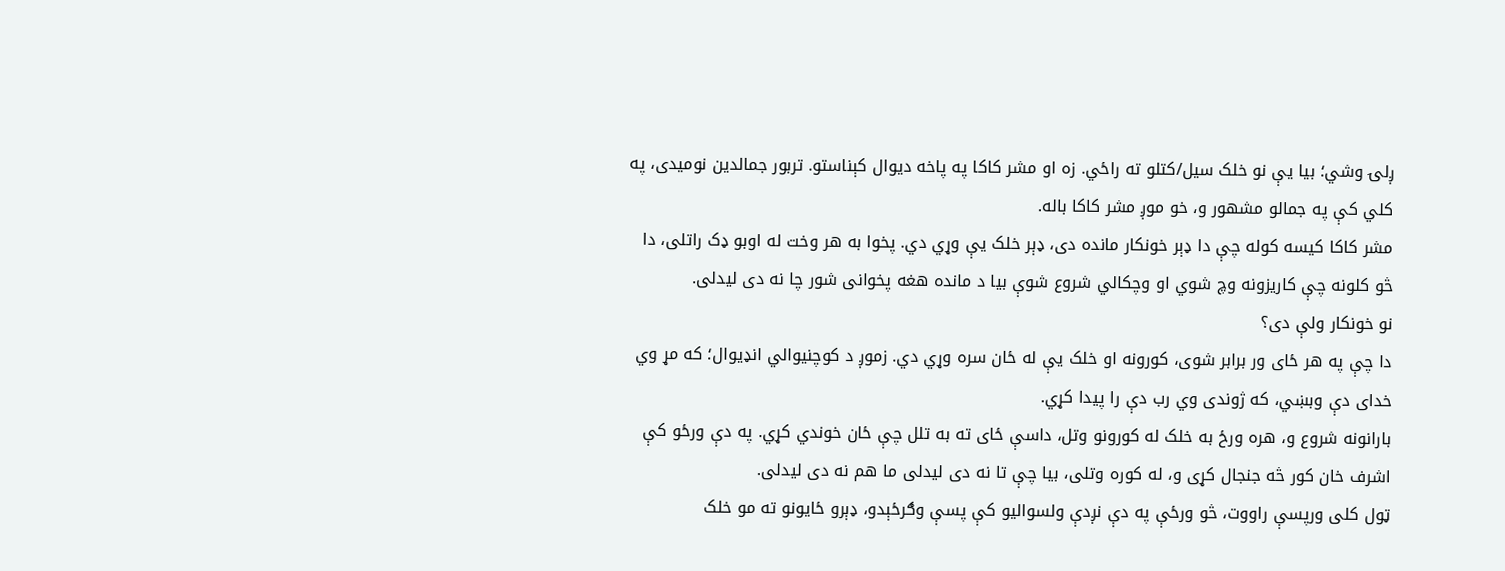ږلۍ وشي؛ بیا یې نو خلک سیل/کتلو ته راځي. زه او مشر کاکا په پاخه دیوال کېناستو. تربور جمالدین نومیدی، په کلي کې په جمالو مشهور و، خو موږ مشر کاکا باله.
مشر کاکا کیسه کوله چې دا ډېر خونکار مانده دی، ډېر خلک یې وړي دي. پخوا به هر وخت له اوبو ډک راتلی، دا څو کلونه چې کاریزونه وچ شوي او وچکالي شروع شوې بیا د مانده هغه پخوانی شور چا نه دی لیدلی.
نو خونکار ولې دی؟
دا چې په هر ځای ور برابر شوی، کورونه او خلک یې له ځان سره وړي دي. زموږ د کوچنیوالي انډیوال؛ که مړ وي خدای دې وبښي، که ژوندی وي رب دې را پیدا کړي.
بارانونه شروع و، هره ورځ به خلک له کورونو وتل، داسې ځای ته به تلل چې ځان خوندي کړي. په دې ورځو کې اشرف خان کور څه جنجال کړی و، له کوره وتلی، بیا چې تا نه دی لیدلی ما هم نه دی لیدلی.
ټول کلی ورپسې راووت، څو ورځې په دې نږدې ولسوالیو کې پسې وګرځېدو، ډېرو ځایونو ته مو خلک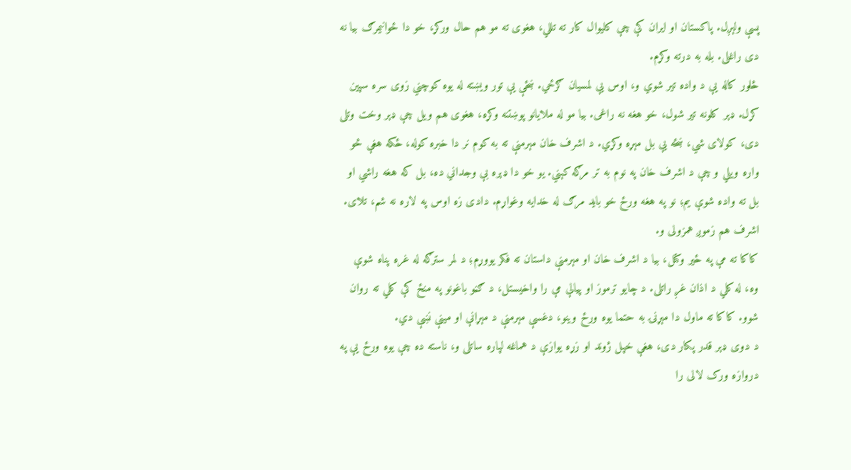پسې ولېږل. پاکستان او ایران کې چې کلیوال کار ته تللي، هغوی ته مو هم حال ورکړ، خو دا ځوانیمرګ بیا نه دی راغلی. بله به درته وکړم.
څلور کاله یې د واده تیر شوي و، اوس یې لمسیان ګرځي. ښځې یې تور ویښته له یوه کوچني زوی سره سپین کړل. ډېر کلونه تیر شول، خو هغه نه راغی. بیا مو له ملایانو پوښتنه وکړه، هغوی هم ویل چې ډېر وخت وتلی دی، کولای شي، ښځه یې بل مېړه وکړي. د اشرف خان مېرمنې ته به کوم نر دا خبره کوله، ځکه هغې څو واره ویلي و چې د اشرف خان په نوم به تر مرګه کېني. یو خو دا ډېره بې وجداني ده، بل که هغه راشي او بل ته واده شوې یم؛ نو په هغه ورځ خو باید مرګ له خدایه وغواړم. دادی زه اوس په لاره نه شم، تلای. اشرف هم زموږ همزولی و.
کاکا ته مې په ځیر وکتل، بیا د اشرف خان او مېرمنې داستان ته فکر یووړم؛ د لمر سترګه له غره پناه شوې وه، له کلي د اذان غږ راتلی. د چایو ترموز او پیالې مې را واخیستل، د ګڼو باغونو په منځ کې کلي ته روان شوو. کاکا ته ماول دا مېړنۍ به حتما یوه ورځ وینو، دغسې مېرمنې د مېړانې او مینې نښې دي.
د دوی ډېر قدر پکار دی، هغې خپل ژوند او زړه یوازې د هماغه لپاره ساتلی و، ناسته ده چې یوه ورځ یې په دروازه ورک لالی را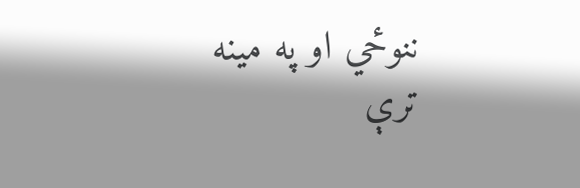ننوځي او په مینه ترې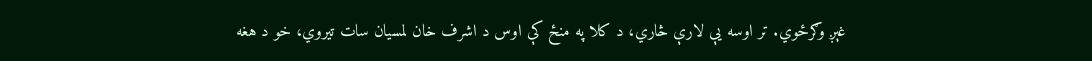غېږ وګرځوي. تر اوسه یې لارې څاري، د کلا په منځ کې اوس د اشرف خان لمسیان سات تیروي، خو د هغه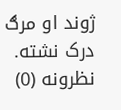ژوند او مرګ درک نشته.
نظرونه (0)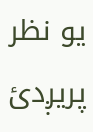یو نظر پریږدئ